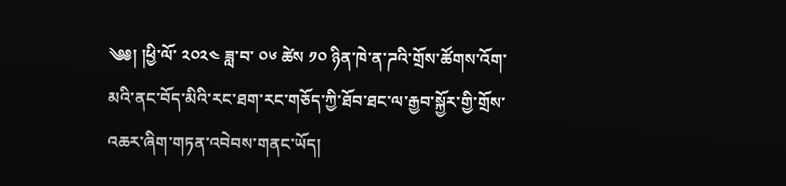༄༅། །ཕྱི་ལོ་ ༢༠༢༤ ཟླ་བ་ ༠༦ ཚེས ༡༠ ཉིན་ཁེ་ན་ཌའི་གྲོས་ཚོགས་འོག་མའི་ནང་བོད་མིའི་རང་ཐག་རང་གཅོད་ཀྱི་ཐོབ་ཐང་ལ་རྒྱབ་སྐྱོར་གྱི་གྲོས་འཆར་ཞིག་གཏན་འབེབས་གནང་ཡོད།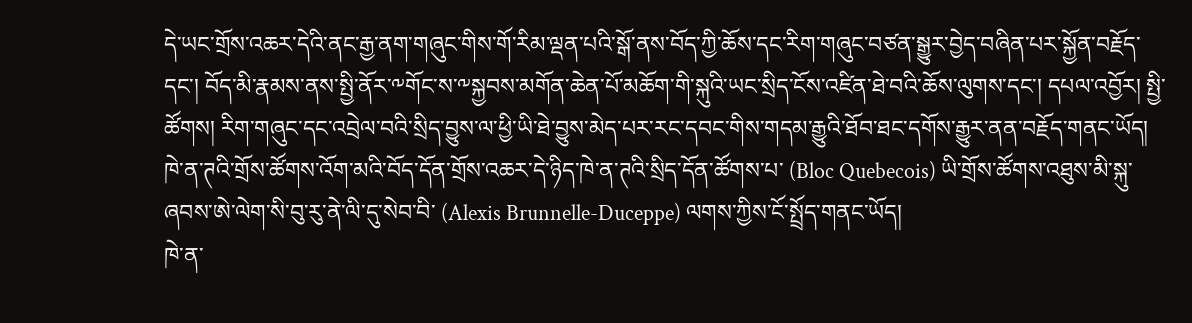དེ་ཡང་གྲོས་འཆར་དེའི་ནང་རྒྱ་ནག་གཞུང་གིས་གོ་རིམ་ལྡན་པའི་སྒོ་ནས་བོད་ཀྱི་ཆོས་དང་རིག་གཞུང་བཙན་སྒྱུར་བྱེད་བཞིན་པར་སྐྱོན་བརྗོད་དང་། བོད་མི་རྣམས་ནས་སྤྱི་ནོར་༸གོང་ས་༸སྐྱབས་མགོན་ཆེན་པོ་མཆོག་གི་སྐུའི་ཡང་སྲིད་ངོས་འཛིན་ཐེ་བའི་ཆོས་ལུགས་དང་། དཔལ་འབྱོར། སྤྱི་ཚོགས། རིག་གཞུང་དང་འབྲེལ་བའི་སྲིད་བྱུས་ལ་ཕྱི་ཡི་ཐེ་བྱུས་མེད་པར་རང་དབང་གིས་གདམ་རྒྱུའི་ཐོབ་ཐང་དགོས་རྒྱུར་ནན་བརྗོད་གནང་ཡོད།
ཁེ་ན་ཊའི་གྲོས་ཚོགས་འོག་མའི་བོད་དོན་གྲོས་འཆར་དེ་ཉིད་ཁེ་ན་ཊའི་སྲིད་དོན་ཚོགས་པ་ (Bloc Quebecois) ཡི་གྲོས་ཚོགས་འཐུས་མི་སྐུ་ཞབས་ཨེ་ལེག་སི་བུ་རུ་ནེ་ལི་དུ་སེབ་བི་ (Alexis Brunnelle-Duceppe) ལགས་ཀྱིས་ངོ་སྤྲོད་གནང་ཡོད།
ཁེ་ན་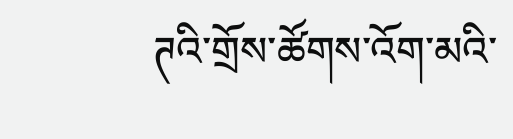ཊའི་གྲོས་ཚོགས་འོག་མའི་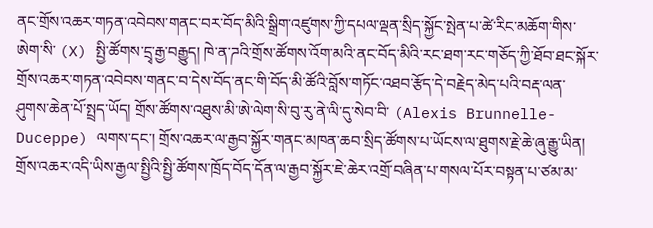ནང་གྲོས་འཆར་གཏན་འབེབས་གནང་བར་བོད་མིའི་སྒྲིག་འཛུགས་ཀྱི་དཔལ་ལྡན་སྲིད་སྐྱོང་སྤེན་པ་ཚེ་རིང་མཆོག་གིས་ཨེག་སི་ (X) སྤྱི་ཚོགས་དྲྭ་རྒྱ་བརྒྱུད། ཁེ་ན་ཌའི་གྲོས་ཚོགས་འོག་མའི་ནང་བོད་མིའི་རང་ཐག་རང་གཅོད་ཀྱི་ཐོབ་ཐང་སྐོར་གྲོས་འཆར་གཏན་འབེབས་གནང་བ་དེས་བོད་ནང་གི་བོད་མི་ཚོའི་བློས་གཏོང་འཐབ་རྩོད་དེ་བརྗེད་མེད་པའི་བརྡ་ལན་ཤུགས་ཆེན་པོ་སྤྲད་ཡོད། གྲོས་ཚོགས་འཐུས་མི་ཨེ་ལེག་སི་བུ་རུ་ནེ་ལི་དུ་སེབ་བི་ (Alexis Brunnelle-Duceppe) ལགས་དང་། གྲོས་འཆར་ལ་རྒྱབ་སྐྱོར་གནང་མཁན་ཆབ་སྲིད་ཚོགས་པ་ཡོངས་ལ་ཐུགས་རྗེ་ཆེ་ཞུ་རྒྱུ་ཡིན། གྲོས་འཆར་འདི་ཡིས་རྒྱལ་སྤྱིའི་སྤྱི་ཚོགས་ཁྲོད་བོད་དོན་ལ་རྒྱབ་སྐྱོར་ཇེ་ཆེར་འགྲོ་བཞིན་པ་གསལ་པོར་བསྟན་པ་ཙམ་མ་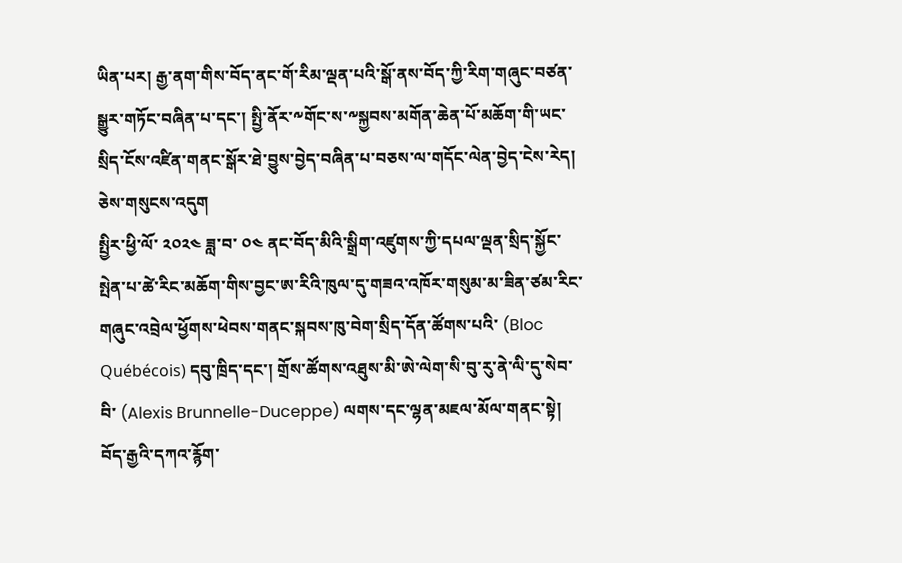ཡིན་པར། རྒྱ་ནག་གིས་བོད་ནང་གོ་རིམ་ལྡན་པའི་སྒོ་ནས་བོད་ཀྱི་རིག་གཞུང་བཙན་སྒྱུར་གཏོང་བཞིན་པ་དང་། སྤྱི་ནོར་༸གོང་ས་༸སྐྱབས་མགོན་ཆེན་པོ་མཆོག་གི་ཡང་སྲིད་ངོས་འཛིན་གནང་སྒོར་ཐེ་བྱུས་བྱེད་བཞིན་པ་བཅས་ལ་གདོང་ལེན་བྱེད་ངེས་རེད། ཅེས་གསུངས་འདུག
སྤྱིར་ཕྱི་ལོ་ ༢༠༢༤ ཟླ་བ་ ༠༤ ནང་བོད་མིའི་སྒྲིག་འཛུགས་ཀྱི་དཔལ་ལྡན་སྲིད་སྐྱོང་སྤེན་པ་ཚེ་རིང་མཆོག་གིས་བྱང་ཨ་རིའི་ཁུལ་དུ་གཟའ་འཁོར་གསུམ་མ་ཟིན་ཙམ་རིང་གཞུང་འབྲེལ་ཕྱོགས་ཕེབས་གནང་སྐབས་ཁུ་བེག་སྲིད་དོན་ཚོགས་པའི་ (Bloc Québécois) དབུ་ཁྲིད་དང་། གྲོས་ཚོགས་འཐུས་མི་ཨེ་ལེག་སི་བུ་རུ་ནེ་ལི་དུ་སེབ་བི་ (Alexis Brunnelle-Duceppe) ལགས་དང་ལྷན་མཇལ་མོལ་གནང་སྟེ། བོད་རྒྱའི་དཀའ་རྙོག་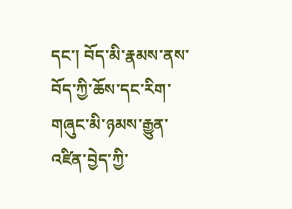དང་། བོད་མི་རྣམས་ནས་བོད་ཀྱི་ཆོས་དང་རིག་གཞུང་མི་ཉམས་རྒྱུན་འཛིན་བྱེད་ཀྱི་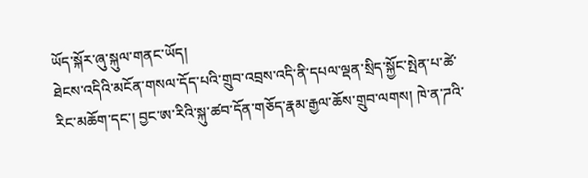ཡོད་སྐོར་ཞུ་སྐུལ་གནང་ཡོད།
ཐེངས་འདིའི་མངོན་གསལ་དོད་པའི་གྲུབ་འབྲས་འདི་ནི་དཔལ་ལྡན་སྲིད་སྐྱོང་སྤེན་པ་ཚེ་རིང་མཆོག་དང་། བྱང་ཨ་རིའི་སྐུ་ཚབ་དོན་གཅོད་རྣམ་རྒྱལ་ཆོས་གྲུབ་ལགས། ཁེ་ན་ཌའི་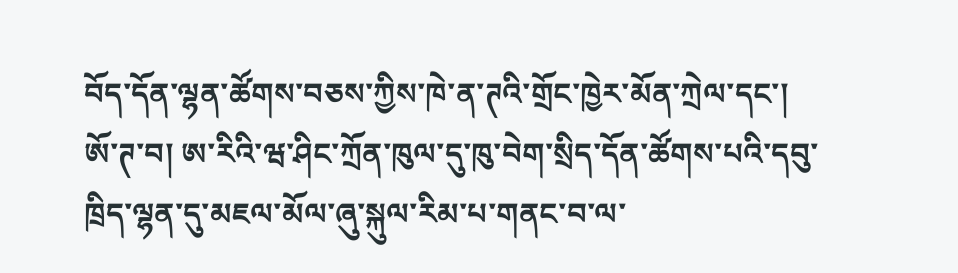བོད་དོན་ལྷན་ཚོགས་བཅས་ཀྱིས་ཁེ་ན་ཊའི་གྲོང་ཁྱེར་མོན་ཀྲེལ་དང་། ཨོ་ཊ་བ། ཨ་རིའི་ཝ་ཤིང་ཀྲོན་ཁུལ་དུ་ཁུ་བེག་སྲིད་དོན་ཚོགས་པའི་དབུ་ཁྲིད་ལྷན་དུ་མཇལ་མོལ་ཞུ་སྐུལ་རིམ་པ་གནང་བ་ལ་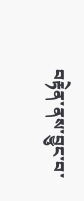བརྟེན་ནས་བྱུང་བ་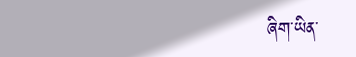ཞིག་ཡིན་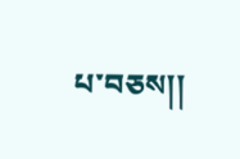པ་བཅས།།